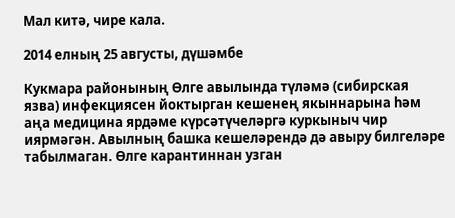Мал китә, чире кала.

2014 елның 25 августы, дүшәмбе

Кукмара районының Өлге авылында түләмә (сибирская язва) инфекциясен йоктырган кешенең якыннарына һәм аңа медицина ярдәме күрсәтүчеләргә куркыныч чир иярмәгән. Авылның башка кешеләрендә дә авыру билгеләре табылмаган. Өлге карантиннан узган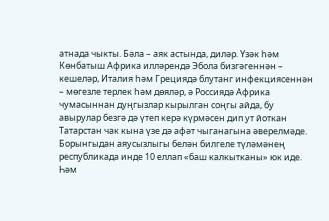атнада чыкты. Бәла – аяк астында, диләр. Үзәк һәм Көнбатыш Африка илләрендә Эбола бизгәгеннән – кешеләр, Италия һәм Грециядә блутанг инфекциясеннән – мөгезле терлек һәм дөяләр, ә Россиядә Африка чумасыннан дуңгызлар кырылган соңгы айда, бу авырулар безгә дә үтеп керә күрмәсен дип ут йоткан Татарстан чак кына үзе дә афәт чыганагына әверелмәде. Борынгыдан аяусызлыгы белән билгеле түләмәнең республикада инде 10 еллап «баш калкытканы» юк иде. Һәм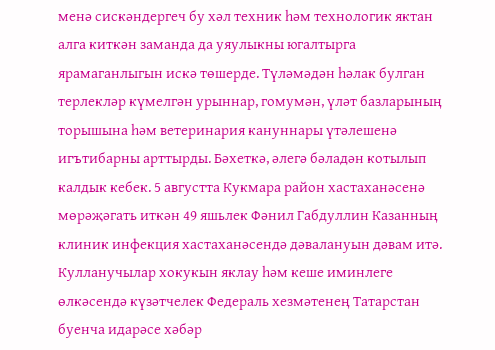менә сискәндергеч бу хәл техник һәм технологик яктан алга киткән заманда да уяулыкны югалтырга ярамаганлыгын искә төшерде. Түләмәдән һәлак булган терлекләр күмелгән урыннар, гомумән, үләт базларының торышына һәм ветеринария кануннары үтәлешенә игътибарны арттырды. Бәхеткә, әлегә бәладән котылып калдык кебек. 5 августта Кукмара район хастаханәсенә мөрәҗәгать иткән 49 яшьлек Фәнил Габдуллин Казанның клиник инфекция хастаханәсендә дәвалануын дәвам итә. Кулланучылар хокукын яклау һәм кеше иминлеге өлкәсендә күзәтчелек Федераль хезмәтенең Татарстан буенча идарәсе хәбәр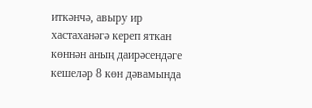иткәнчә, авыру ир хастаханәгә кереп яткан көннән аның даирәсендәге кешеләр 8 көн дәвамында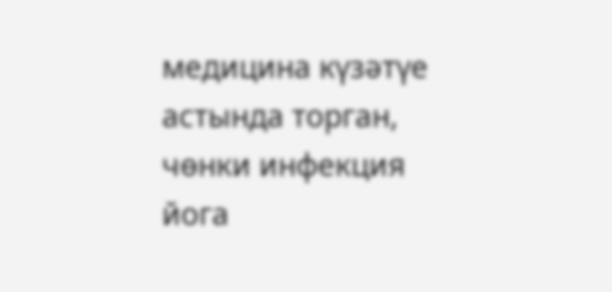медицина күзәтүе астында торган, чөнки инфекция йога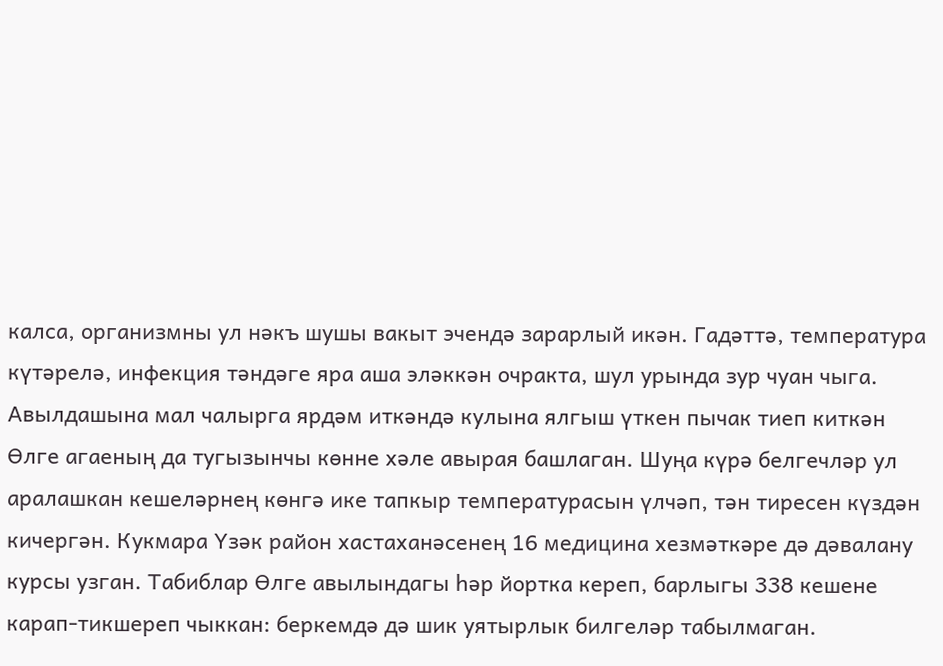калса, организмны ул нәкъ шушы вакыт эчендә зарарлый икән. Гадәттә, температура күтәрелә, инфекция тәндәге яра аша эләккән очракта, шул урында зур чуан чыга. Авылдашына мал чалырга ярдәм иткәндә кулына ялгыш үткен пычак тиеп киткән Өлге агаеның да тугызынчы көнне хәле авырая башлаган. Шуңа күрә белгечләр ул аралашкан кешеләрнең көнгә ике тапкыр температурасын үлчәп, тән тиресен күздән кичергән. Кукмара Үзәк район хастаханәсенең 16 медицина хезмәткәре дә дәвалану курсы узган. Табиблар Өлге авылындагы һәр йортка кереп, барлыгы 338 кешене карап-тикшереп чыккан: беркемдә дә шик уятырлык билгеләр табылмаган.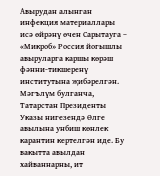Авырудан алынган инфекция материаллары исә өйрәнү өчен Сарытауга – «Микроб» Россия йогышлы авыруларга каршы көрәш фәнни-тикшеренү институтына җибәрелгән. Мәгълүм булганча, Татарстан Президенты Указы нигезендә Өлге авылына унбиш көнлек карантин кертелгән иде. Бу вакытта авылдан хайваннарны, ит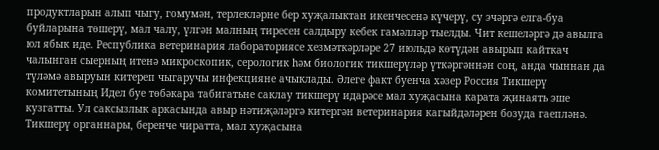продуктларын алып чыгу, гомумән, терлекләрне бер хуҗалыктан икенчесенә күчерү, су эчәргә елга-буа буйларына төшерү, мал чалу, үлгән малның тиресен салдыру кебек гамәлләр тыелды. Чит кешеләргә дә авылга юл ябык иде. Республика ветеринария лабораториясе хезмәткәрләре 27 июльдә көтүдән авырып кайткач чалынган сыерның итенә микроскопик, серологик һәм биологик тикшерүләр үткәргәннән соң, анда чыннан да түләмә авыруын китереп чыгаручы инфекцияне ачыклады. Әлеге факт буенча хәзер Россия Тикшерү комитетының Идел буе төбәкара табигатьне саклау тикшерү идарәсе мал хуҗасына карата җинаять эше кузгатты. Ул саксызлык аркасында авыр нәтиҗәләргә китергән ветеринария кагыйдәләрен бозуда гаепләнә. Тикшерү органнары, беренче чиратта, мал хуҗасына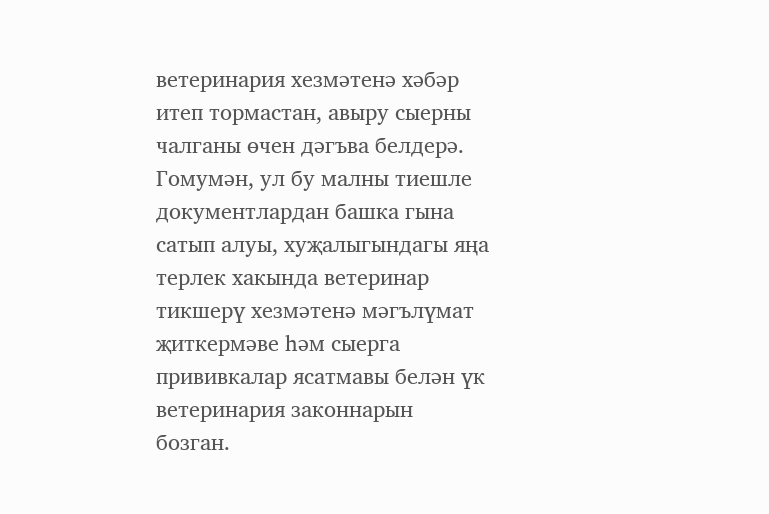ветеринария хезмәтенә хәбәр итеп тормастан, авыру сыерны чалганы өчен дәгъва белдерә. Гомумән, ул бу малны тиешле документлардан башка гына сатып алуы, хуҗалыгындагы яңа терлек хакында ветеринар тикшерү хезмәтенә мәгълүмат җиткермәве һәм сыерга прививкалар ясатмавы белән үк ветеринария законнарын бозган.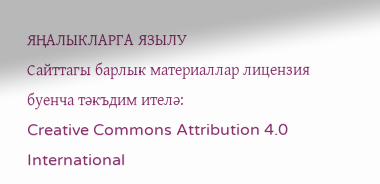ЯҢАЛЫКЛАРГА ЯЗЫЛУ
Сайттагы барлык материаллар лицензия буенча тәкъдим ителә:
Creative Commons Attribution 4.0 International